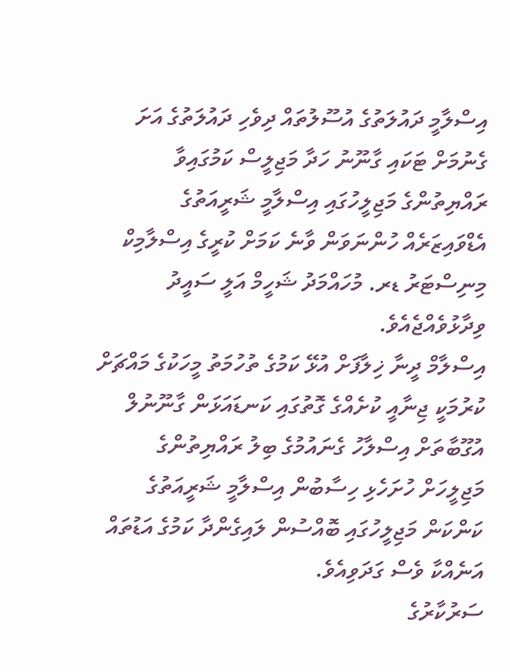އިސްލާމީ ދައުލަތުގެ އުސޫލުތައް ދިވެހި ދައުލަތުގެ އަށަ ގެނުމަށް ޓަކައި ގާނޫނު ހަދާ މަޖިލީސް ކަމުގައިވާ ރައްޔިތުންގެ މަޖިލީހުގައި އިސްލާމީ ޝަރީއަތުގެ އެޑްވައިޒަރެއް ހުންނަވަން ވާނެ ކަމަށް ކުރީގެ އިސްލާމިކް މިނިސްޓަރު ޑރ. މުހައްމަދު ޝަހީމް އަލީ ސައީދު ވިދާޅުވެއްޖެއެވެ.
އިސްލާމް ދީނާ ޚިލާފަށް އުޅޭ ކަމުގެ ތުހުމަތު މީހަކުގެ މައްޗަށް ކުރުމަކީ ޖިނާއީ ކުށެއްގެ ގޮތުގައި ކަނޑައަޅަން ގާނޫނުލް އުގޫބާތަށް އިސްލާހު ގެނައުމުގެ ބިލު ރައްޔިތުންގެ މަޖިލީހަށް ހުށަހެޅި ހިސާބުން އިސްލާމީ ޝަރީއަތުގެ ކަންކަން މަޖިލީހުގައި ބޮއްސުން ލައިގެންދާ ކަމުގެ އަޑުތައް އަނެއްކާ ވެސް ގަދަވިއެވެ.
ސަރުކާރުގެ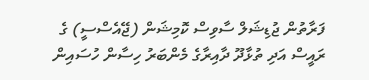ފަރާތުން ޖުޑިޝަލް ސާވިސް ކޮމިޝަން (ޖޭއެސްސީ) ގެ ރައީސް އަދި ތުޅާދޫ ދާއިރާގެ މެންބަރު ހިސާން ހުސައިން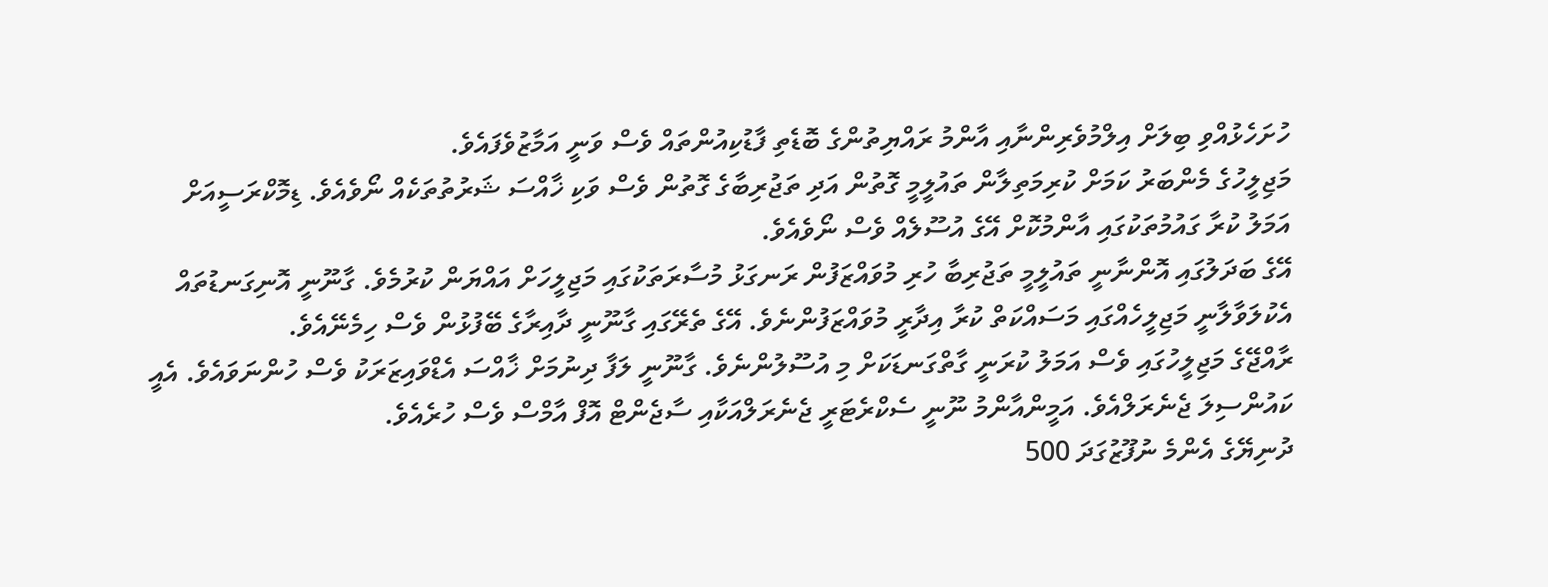ހުށަހެޅުއްވި ބިލަށް އިލްމުވެރިންނާއި އާންމު ރައްޔިތުންގެ ބޮޑެތި ފާޑުކިއުންތައް ވެސް ވަނީ އަމާޒުވެފައެވެ.
މަޖިލީހުގެ މެންބަރު ކަމަށް ކުރިމަތިލާން ތައުލީމީ ގޮތުން އަދި ތަޖުރިބާގެ ގޮތުން ވެސް ވަކި ޚާއްސަ ޝަރުތުތަކެއް ނޯވެއެވެ. ޑިމޮކްރަސީއަށް އަމަލު ކުރާ ގައުމުތަކުގައި އާންމުކޮށް އޭގެ އުސޫލެއް ވެސް ނޯވެއެވެ.
އޭގެ ބަދަލުގައި އޮންނާނީ ތައުލީމީ ތަޖުރިބާ ހުރި މުވައްޒަފުން ރަނގަޅު މުސާރަތަކުގައި މަޖިލީހަށް އައްޔަން ކުރުމެވެ. ގާނޫނީ އޮނިގަނޑުތައް އެކުލަވާލާނީ މަޖިލީހެއްގައި މަސައްކަތް ކުރާ އިދާރީ މުވައްޒަފުންނެވެ. އޭގެ ތެރޭގައި ގާނޫނީ ދާއިރާގެ ބޭފުޅުން ވެސް ހިމެނޭއެވެ.
ރާއްޖޭގެ މަޖިލީހުގައި ވެސް އަމަލު ކުރަނީ ގާތްގަނޑަކަށް މި އުސޫލުންނެވެ. ގާނޫނީ ލަފާ ދިނުމަށް ޚާއްސަ އެޑްވައިޒަރަކު ވެސް ހުންނަވައެވެ. އެއީ ކައުންސިލަ ޖެނެރަލްއެވެ. އަމީންއާންމު ނޫނީ ސެކްރެޓަރީ ޖެނެރަލްއަކާއި ސާޖެންޓް އޮފް އާމްސް ވެސް ހުރެއެވެ.
ދުނިޔޭގެ އެންމެ ނުފޫޒުގަދަ 500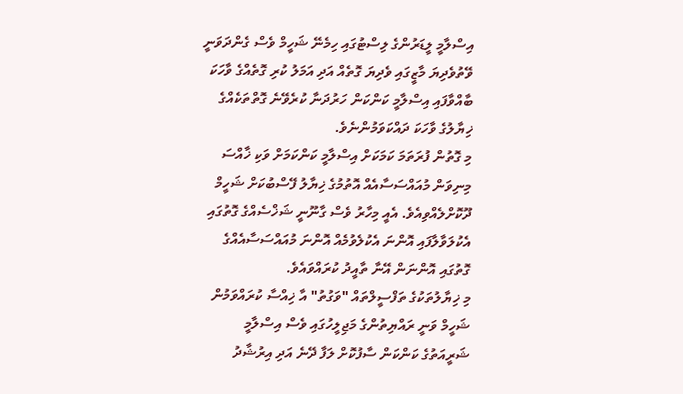އިސްލާމީ ލީޑަރުންގެ ލިސްޓުގައި ހިމެނޭ ޝަހީމް ވެސް ގެންދަވަނީ ވޭތުވެދިޔަ މާޒީގައި ވެދިޔަ ގޮތެއް އަދި އަމަލު ކުރި ގޮތެއްގެ ވާހަކަ ބާއްވާފައި އިސްލާމީ ކަންކަން ހަރުދަނާ ކުރެވޭނެ ގޮތްތަކެއްގެ ޚިޔާލުގެ ވާހަކަ ދައްކަވަމުންނެވެ.
މި ގޮތުން ފުރަތަމަ ކަމަކަށް އިސްލާމީ ކަންކަމަށް ވަކި ޚާއްސަ މިނިވަން މުއައްސަސާއެއް އޮތުމުގެ ޚިޔާލު ފޭސްބުކަށް ޝަހީމް ދޫކޮށްލެއްވިއެވެ. އެއީ މިހާރު ވެސް ގާނޫނީ ޝަޚްސެއްގެ ގޮތުގައި އެކުލަވާލާފައި އޮންނަ އެކުލެވުމެއް އޮންނަ މުއައްސަސާއެއްގެ ގޮތުގައި އޮންނަން އޭނާ ތާއީދު ކުރައްވައެވެ.
މި ޚިޔާލުތަކުގެ ތަފްސީލްތައް "ވަގުތު" އާ ޚިއްސާ ކުރައްވަމުން ޝަހީމް ވަނީ ރައްޔިތުންގެ މަޖިލީހުގައި ވެސް އިސްލާމީ ޝަރީއަތުގެ ކަންކަން ސާފުކޮށް ލަފާ ދޭނެ އަދި އިރުޝާދު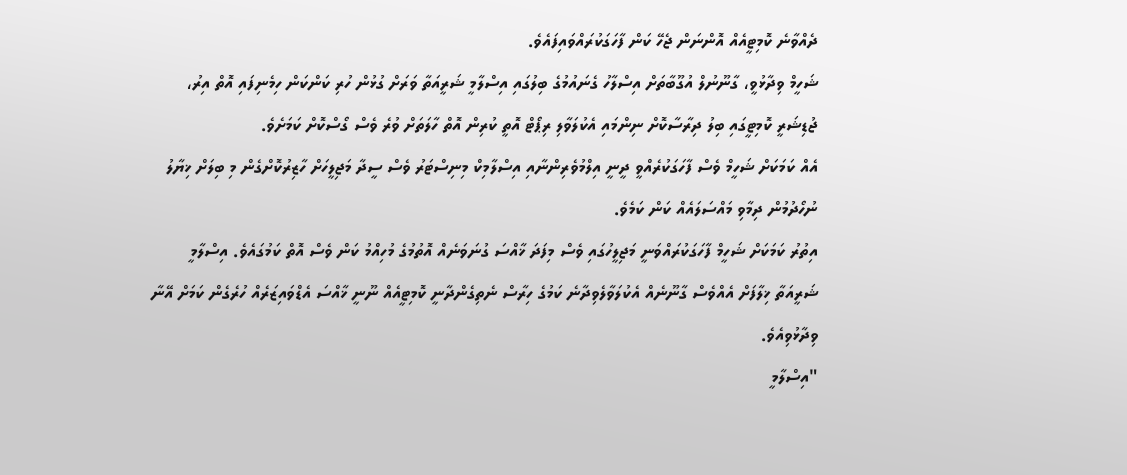ދެއްވާނެ ކޮމިޓީއެއް އޮންނަން ޖެހޭ ކަން ފާހަގަކުރައްވައިފައެވެ.
ޝަހީމް ވިދާޅުވީ، ގާނޫނުލް އުގޫބާތަށް އިސްލާހު ގެނައުމުގެ ބިލުގައި އިސްލާމީ ޝަރީއަތާ ވަރަށް ގުޅުން ހުރި ކަންކަން ހިމެނިފައި އޮތް އިރު، ޖުޑިޝަރީ ކޮމިޓީގައި ބިލު ދިރާސާކޮށް ނިންމައި އެކުލަވާލި ރިޕޯޓް އޮތީ ކުރިން އޮތް ހާލަތަށް ވުރެ ވެސް ގޯސްކޮށް ކަމަށެވެ.
އެއް ކަމަކަށް ޝަހީމް ވެސް ފާހަގަކުރެއްވީ ދީނީ އިލްމުވެރިންނާއި އިސްލާމިކް މިނިސްޓަރު ވެސް ސީދާ މަޖިލީހަށް ހާޒިރުކޮށްގެން މި ބިލަށް ޚިޔާލު ނުހޯދުމުން ދިމާވި މައްސަލައެއް ކަން ކަމެވެ.
އިތުރު ކަމަކަށް ޝަހީމް ފާހަގަކުރައްވަނީ މަޖިލީހުގައި ވެސް މިފަދަ ޚާއްސަ ގުނަވަނެއް އޮތުމުގެ މުހިއްމު ކަން ވެސް އޮތް ކަމުގައެވެ. އިސްލާމީ ޝަރީއަތާ ޚިލާފަށް އެއްވެސް ގާނޫނެއް އެކުލަވާލެވިދާނެ ކަމުގެ ހިރާސް ނެތިގެންދާނީ ކޮމިޓީއެއް ނޫނީ ޚާއްސަ އެޑްވައިޒަރެއް ހުރެގެން ކަމަށް އޭނާ ވިދާޅުވިއެވެ.
"އިސްލާމީ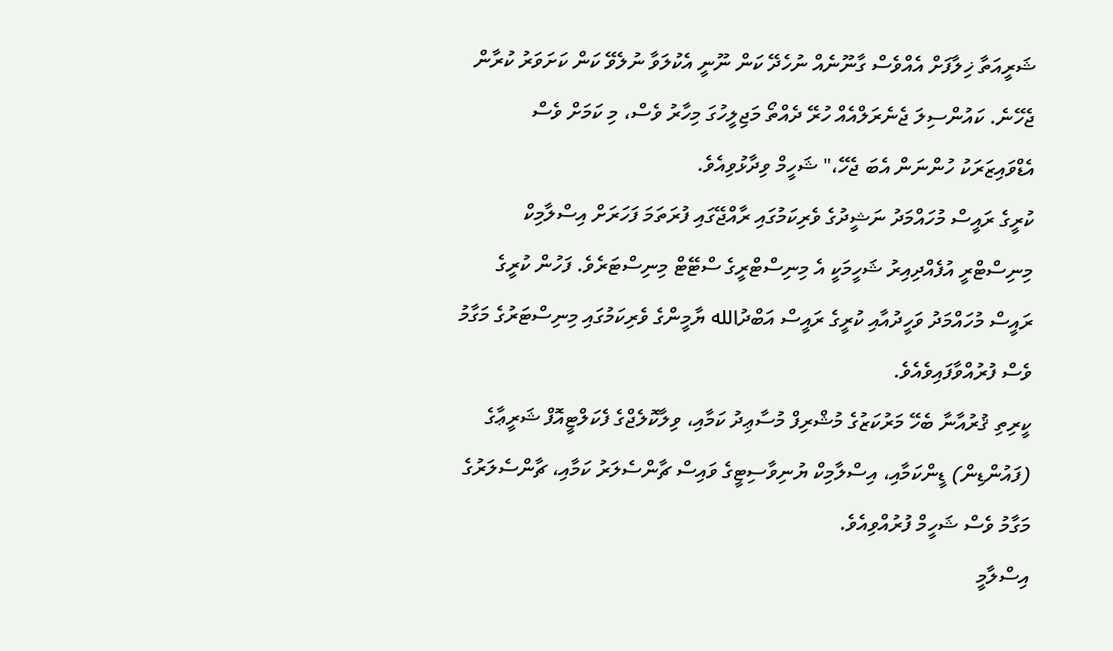ޝަރީއަތާ ޚިލާފަށް އެއްވެސް ގާނޫނެއް ނުހެދޭ ކަން ނޫނީ އެކުލަވާ ނުލެވޭ ކަން ކަށަވަރު ކުރާން ޖެހޭނެ. ކައުންސިލަ ޖެނެރަލްއެއް ހުރޭ ދެއްތޯ މަޖިލީހުގަ މިހާރު ވެސް، މި ކަމަށް ވެސް އެޑްވައިޒަރަކު ހުންނަން އެބަ ޖެހޭ،" ޝަހީމް ވިދާޅުވިއެވެ.
ކުރީގެ ރައީސް މުހައްމަދު ނަޝީދުގެ ވެރިކަމުގައި ރާއްޖޭގައި ފުރަތަމަ ފަހަރަށް އިސްލާމިކް މިނިސްޓްރީ އުފެއްދިއިރު ޝަހީމަކީ އެ މިނިސްޓްރީގެ ސްޓޭޓް މިނިސްޓަރެވެ. ފަހުން ކުރީގެ ރައީސް މުހައްމަދު ވަހީދުއާއި ކުރީގެ ރައީސް އަބްދުالله ޔާމީންގެ ވެރިކަމުގައި މިނިސްޓަރުގެ މަގާމު ވެސް ފުރުއްވާފައިވެއެވެ.
ކީރިތި ޤުރުއާނާ ބެހޭ މަރުކަޒުގެ މުޝްރިފް މުސާޢިދު ކަމާއި، ވިލާކޮލެޖްގެ ފެކަލްޓީއޮފް ޝަރީޢާގެ (ފައުންޑިން) ޑީންކަމާއި، އިސްލާމިކް ޔުނިވާސިޓީގެ ވައިސް ޗާންސެލަރު ކަމާއި، ޗާންސެލަރުގެ މަގާމު ވެސް ޝަހީމް ފުރުއްވިއެވެ.
އިސްލާމީ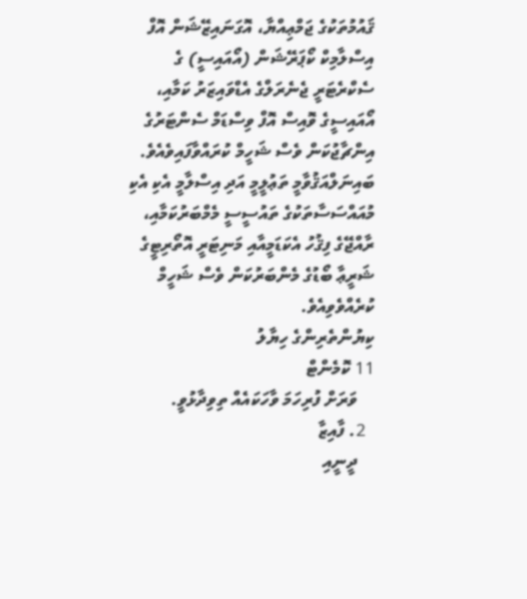ޤައުމުތަކުގެ ޖަމްޢިއްޔާ، އޮގަނައިޒޭޝަން އޮފް އިސްލާމިކް ކޯޕަރޭޝަން (އޯއައިސީ) ގެ ސެކްރެޓަރީ ޖެނެރަލްގެ އެޑްވައިޒަރު ކަމާއި، އޯއައިސީގެ ވޮއިސް އޮފް ވިސްޑަމް ސެންޓަރުގެ އިންޗާޖުކަން ވެސް ޝަހީމް ކުރައްވާފައިވެއެވެ.
ބައިނަލްއަޤުވާމީ ތަޢުލީމީ އަދި އިސްލާމީ އެކި އެކި މުއައްސަސާތަކުގެ ތައުސީސީ މެމްބަރުކަމާއި، ރާއްޖޭގެ ފިޤުހު އެކަޑަމީއާއި މަނިޓަރީ އޮތޯރިޓީގެ ޝަރީޢާ ބޯޑުގެ މެންބަރުކަން ވެސް ޝަހީމް ކުރެއްވެވިއެވެ.
ކިޔުންތެރިންގެ ހިޔާލު
11 ކޮމެންޓް
    ވަރަށް ފުރިހަމަ ވާހަކައެއް ތިވިދާޅުވީ.
  2. ފާއިޒާ
    ދީނީއި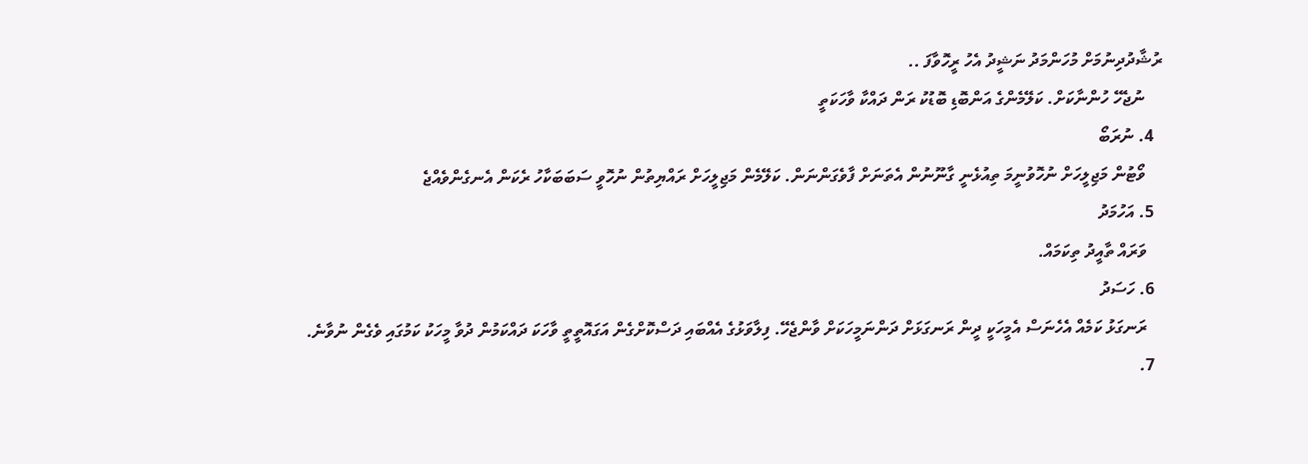ރުޝާދުދިނުމަށް މުހަންމަދު ނަޝީދު އެހު ރީހޮވާފަ ..
    ނުޖެހޭ ހުންނާކަށް. ކަލޭމެންގެ އަންބޮޑި ބޮޑުކު ރަން ދައްކާ ވާހަކަތީ
  4. ނުރަބޯ
    ވޯޓުން މަޖިލީހަށް ނުހޮވުނީމަ ތިއުޅެނީ ގާނޫނުން އެތަނަށް ފާވެގަންނަން. ކަލޭމެން މަޖިލީހަށް ރައްޔިތުން ނުހޮވީ ސަބަބަކާހު ރެކަން އެނގެންވެއްޖެ
  5. އަހުމަދު
    ވަރައް ތާއީދު ތިކަމައް.
  6. ހަސަދު
    ރަނގަޅު ކަމެއް އެހެނަސް އެމީހަކީ ދީން ރަނގަޅަށް ދަންނަމީހަކަށް ވާންޖެހޭ. ފިލާވަޅުގެ އެއްބައި ދަސްކޮށްގެން އަގައޮތީތީ ވާހަކަ ދައްކަމުން ދުވާ މީހަކު ކަމުގައި ވެގެން ނުވާނެ.
  7.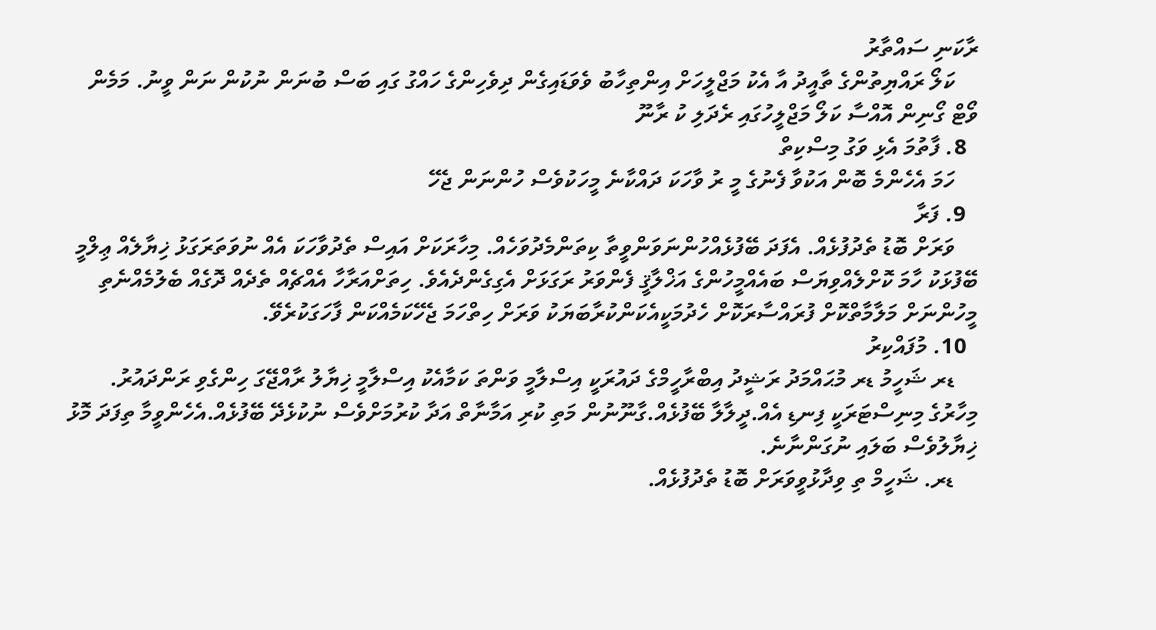ރާކަނި ސައްތާރު
    ކަލޯ ރައްޔިތުންގެ ތާއީދު އާ އެކު މަޖްލީހަށް އިންތިހާބު ވެވަޑައިގެން ދިވެހިންގެ ހައްގު ގައި ބަސް ބުނަން ނުކުން ނަން ވީނު. މަމެން ވޯޓް ގޯނިން އޮއްސާ ކަލޯ މަޖްލީހުގައި ރެދަލި ކު ރާނޫ
  8. ފާތުމަ އެޅި ވަގު މިސްކިތް
    ހަމަ އެހެންމެ ބޮން އަކުވާ ފެނުގެ މީ ރު ވާހަކަ ދައްކާނެ މީހަކުވެސް ހުންނަން ޖެހޭ
  9. ފަރާ
    ވަރަށް ބޮޑު ތެދުފުޅެއް. އެފަދަ ބޭފުޅެއްހުންނަވަންވީތާ ކިތަންމެދުވަހެއް. މިހާރަކަށް އައިސް ތެދުވާހަކަ އެއް ނުވަތަރަގަޅު ޚިޔާލެއް ޢިލްމީ ބޭފުޅަކު ހާމަ ކޮށްލެއްވިޔަސް ބައެއްމީހުންގެ އަޚްލާޤީ ފެންވަރު ރަގަޅަށް އެގިގެންދެއެވެ. ހިތަށްއަރާހާ އެއްޗެއް ތެދެއް ދޮގެއް ބެލުމެއްނެތި މީހުންނަށް މަލާމާތްކޮށް ފުރައްސާރަކޮށް ހެދުމަކީއެކަންކުރާބަޔަކު ވަރަށް ހިތްހަމަ ޖެހޭކަމެއްކަން ފާހަގަކުރެވޭ.
  10. މުފައްކިރު
    ޑރ ޝަހީމު ޑރ މުޙައްމަދު ރަޝީދު އިބްރާހީމްގެ ދައުރަކީ އިސްލާމީ ވަންތަ ކަމާއެކު އިސްލާމީ ޚިޔާލު ރާއްޖޭގަ ހިންގެވި ރަންދައުރު. މިހާރުގެ މިނިސްޓަރަކީ ފިނޑި އެއް.ދީލާލާ ބޭފުޅެއް.ގާނޫނުން މަތި ކުރި އަމާނާތް އަދާ ކުރުމަށްވެސް ނުކުޅެދޭ ބޭފުޅެއް.އެހެންވީމާ ތިފަދަ މޮޅު ޚިޔާލުވެސް ބަލައި ނުގަންނާނެ.
    ޑރ. ޝަހީމް ތި ވިދާޅުވީވަރަށް ބޮޑު ތެދުފުޅެއް.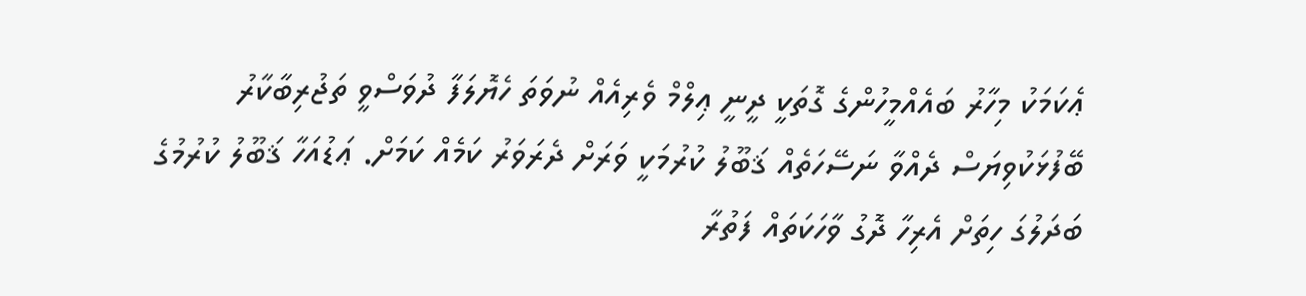ޢެކަމަކު މިހާރު ބައެއްމީހުންގެ ގޮތަކީ ދީނީ ޢިލްމް ވެރިއެއް ނުވަތަ ހެޔޮލަފާ ދުވަސްވީ ތަޖުރިބާކާރު ބޭފުޅަކުވިޔަސް ދެއްވާ ނަސޭހަތެއް ޤަބޫލު ކުރުމަކީ ވަރަށް ދެރަވަރު ކަމެއް ކަމަށް. ޢަޑުއަހާ ޤަބޫލު ކުރުމުގެ ބަދަލުގަ ހިތަށް އެރިހާ ދޮގު ވާހަކަތައް ފަތުރާ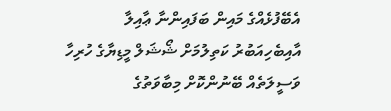އެބޭފުޅެއްގެ މައިން ބަފައިންނާ ޢާއިލާ އާއިބެހިއަބުރު ކަތިލުމަށް ޝޯޝަލް މީޑިޔާގެ ހުރިހާ ވަސީލަތެއް ބޭނުންކޮށް މިބާވަތުގެ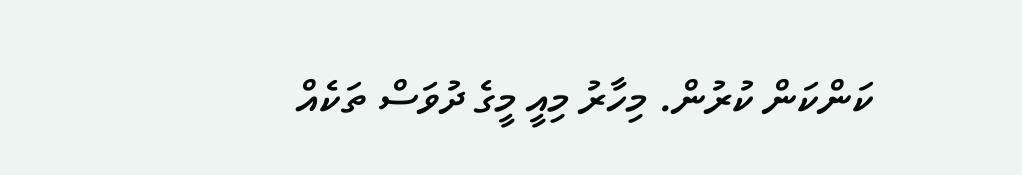ކަންކަން ކުރުން. މިހާރު މިއީ މީގެ ދުވަސް ތަކެއް